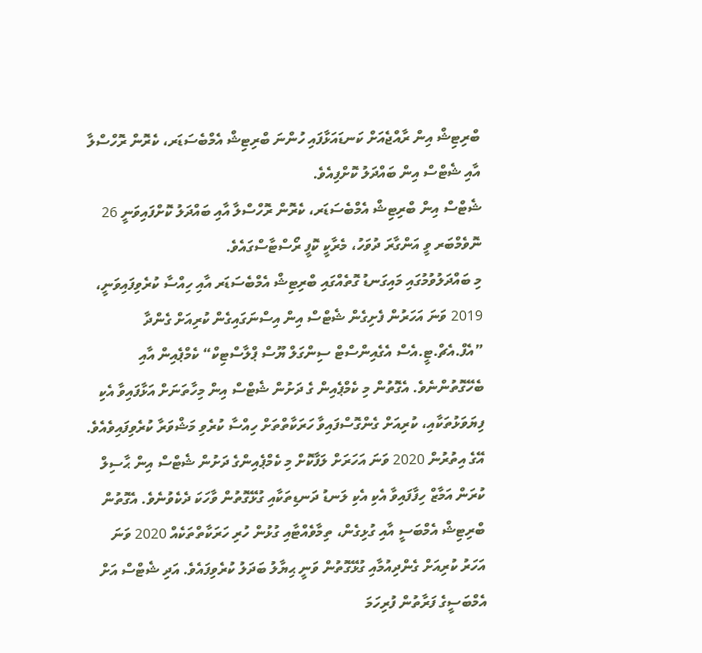ބްރިޓިޝް އިން ރާއްޖެއަށް ކަނޑައަޅާފައި ހުންނަ ބްރިޓިޝް އެމްބެސަޑަރ، ކެރޮން ރޮހްސްލާ އާއި ޝެޓްސް އިން ބައްދަލު ކޮށްފިއެވެ.
ޝެޓްސް އިން ބްރިޓިޝް އެމްބެސަޑަރ، ކެރޮން ރޮހްސްލާ އާއި ބައްދަލު ކޮށްފައިވަނީ 26 ނޮވެމްބަރ ވީ އަންގާރަ ދުވަހު، މެރާކީ ކޮފީ ރޯސްޓާސްގައެވެ.
މި ބައްދަލުވުމުގައި މައިގަނޑު ގޮތެއްގައި ބްރިޓިޝް އެމްބެސަޑަރ އާއި ހިއްސާ ކުރެވިފައިވަނީ، 2019 ވަނަ އަހަރުން ފެށިގެން ޝެޓްސް އިން އިސްނަގައިގެން ކުރިއަށް ގެންދާ ”އެފް.އެޗް.ޓީ.އެސް އެގެއިންސްޓް ސިންގަލް ޔޫސް ޕްލާސްޓިކް“ ކެމްޕެއިން އާއި ބެހޭގޮތުންނެވެ. އެގޮތުން މި ކެމްޕެއިން ގެ ދަށުން ޝެޓްސް އިން މިހާތަނަށް އަޅާފައިވާ އެކި ފިޔަވަޅުތަކާއި، ކުރިއަށް ގެންގޮސްފައިވާ ހަރަކާތްތަށް ހިއްސާ ކުރެވި މަޝްވަރާ ކުރެވިފައިވެއެވެ.
އޭގެ އިތުރުން 2020 ވަނަ އަހަރަށް ލަފާކޮށް މި ކެމްޕެއިންގެ ދަށުން ޝެޓްސް އިން ޙާސިލް ކުރަން އަމާޒް ހިފާފައިވާ އެކި އެކި ލަނޑު ދަނޑިތަކާއި ގުޅޭގޮތުން ވާހަކަ ދެކެވުނެވެ. އެގޮތުން ބްރިޓިޝް އެމްބަސީ އާއި ގުޅިގެން، ތިމާވެއްޓާއި ގުޅުން ހުރި ހަރަކާތްތަކެއް 2020 ވަނަ އަހަރު ކުރިއަށް ގެންދިއުމާއި ގުޅޭގޮތުން ވަނީ ޙިޔާލު ބަދަލު ކުރެވިފައެވެ. އަދި ޝެޓްސް އަށް އެމްބަސީގެ ފަރާތުން ފުރިހަމަ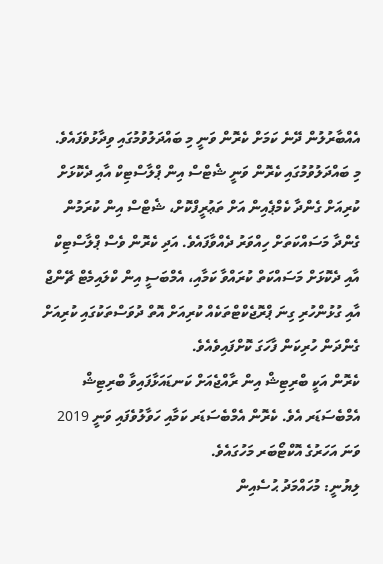އެއްބާރުލުން ދޭނެ ކަމަށް ކެރޮން ވަނީ މި ބައްދަލުވުމުގައި ވިދާޅުވެފައެވެ.
މި ބައްދަލުވުމުގައި ކެރޮން ވަނީ ޝެޓްސް އިން ޕްލާސްޓިކް އާއި ދެކޮޅަށް ކުރިއަށް ގެންދާ ކެމްޕެއިން އަށް ތަޢުރީފްކޮށް، ޝެޓްސް އިން ކުރަމުން ގެންދާ މަސައްކަތަށް ހިއްވަރު ދެއްވާފައެވެ. އަދި ކެރޮން ވެސް ޕްލާސްޓިކް އާއި ދެކޮޅަށް މަސައްކަތް ކުރައްވާ ކަމާއި، އެމްބަސީ އިން ކްލައިމެޓް ޗޭންޖް އާއި ގުޅުންހުރި ގިނަ ޕްރޮޖެކްޓްތަކެއް ކުރިއަށް އޮތް ދުވަސްތަކުގައި ކުރިއަށް ގެންދަން ހުރިކަން ފާހަގަ ކޮށްފައިވެއެވެ.
ކެރޮން އަކީ ބްރިޓިޝް އިން ރާއްޖެއަށް ކަނޑައަޅާފައިވާ ބްރިޓިޝް އެމްބެސަޑަރ އެވެ. ކެރޮން އެމްބެސަޑަރ ކަމާއި ހަވާލުވެފައި ވަނީ 2019 ވަނަ އަހަރުގެ އޮކްޓޯބަރ މަހުގައެވެ.
ލިޔުނީ: މުހައްމަދު ޙުސެއިން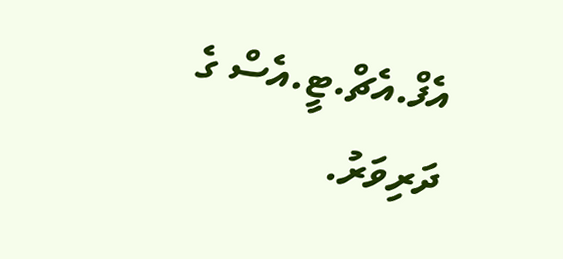އެފް.އެޗް.ޓީ.އެސް ގެ ދަރިވަރު.